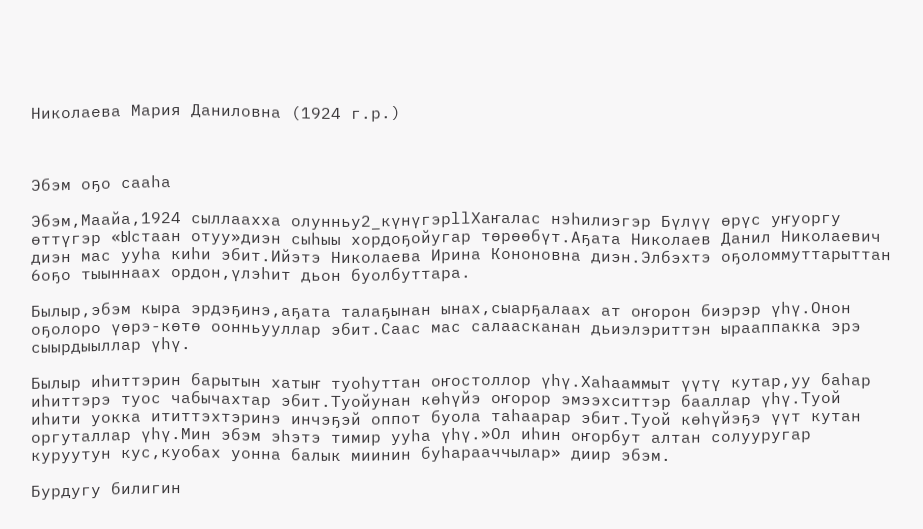Николаева Мария Даниловна (1924 г.р.)



Эбэм оҕо сааһа

Эбэм,Маайа,1924 сыллаахха олунньу2_күнүгэрllХаҥалас нэһилиэгэр Бүлүү өрүс уҥуоргу өттүгэр «Ыстаан отуу»диэн сыһыы хордоҕойугар төрөөбүт.Аҕата Николаев Данил Николаевич диэн мас ууһа киһи эбит.Ийэтэ Николаева Ирина Кононовна диэн.Элбэхтэ оҕоломмуттарыттан 6оҕо тыыннаах ордон,үлэһит дьон буолбуттара.

Былыр,эбэм кыра эрдэҕинэ,аҕата талаҕынан ынах,сыарҕалаах ат оҥорон биэрэр үһү.Онон оҕолоро үөрэ-көтө оонньууллар эбит.Саас мас салаасканан дьиэлэриттэн ырааппакка эрэ сыырдыыллар үһү.

Былыр иһиттэрин барытын хатыҥ туоһуттан оҥостоллор үһү.Хаһааммыт үүтү кутар,уу баһар иһиттэрэ туос чабычахтар эбит.Туойунан көһүйэ оҥорор эмээхситтэр бааллар үһү.Туой иһити уокка ититтэхтэринэ инчэҕэй оппот буола таһаарар эбит.Туой көһүйэҕэ үүт кутан оргуталлар үһү.Мин эбэм эһэтэ тимир ууһа үһү.»Ол иһин оҥорбут алтан солууругар куруутун кус,куобах уонна балык миинин буһарааччылар» диир эбэм.

Бурдугу билигин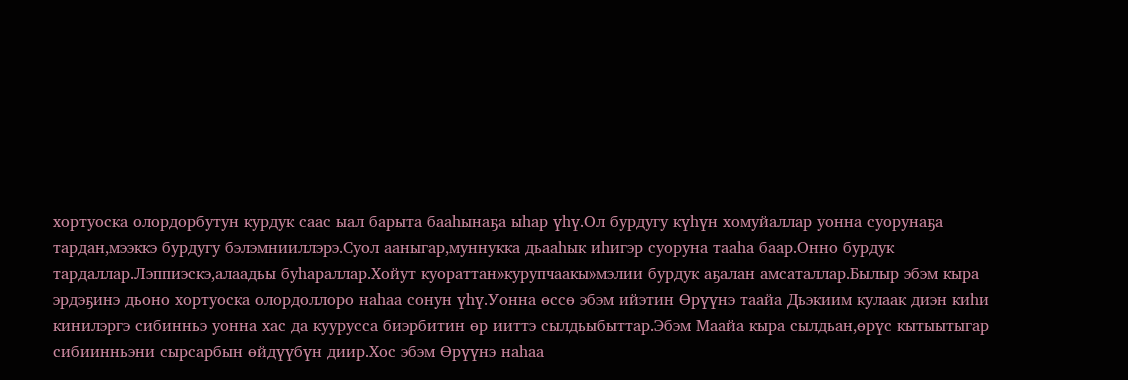хортуоска олордорбутун курдук саас ыал барыта бааһынаҕа ыһар үһү.Ол бурдугу күһүн хомуйаллар уонна суорунаҕа тардан,мээккэ бурдугу бэлэмнииллэрэ.Суол ааныгар,муннукка дьааһык иһигэр суоруна тааһа баар.Онно бурдук тардаллар.Лэппиэскэ,алаадьы буһараллар.Хойут куораттан»курупчаакы»мэлии бурдук аҕалан амсаталлар.Былыр эбэм кыра эрдэҕинэ дьоно хортуоска олордоллоро наһаа сонун үһү.Уонна өссө эбэм ийэтин Өрүүнэ таайа Дьэкиим кулаак диэн киһи кинилэргэ сибинньэ уонна хас да куурусса биэрбитин өр ииттэ сылдьыбыттар.Эбэм Маайа кыра сылдьан,өрүс кытыытыгар сибиинньэни сырсарбын өйдүүбүн диир.Хос эбэм Өрүүнэ наһаа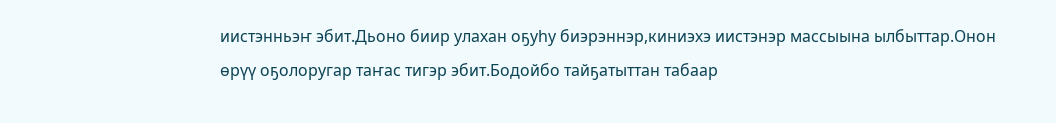иистэнньэҥ эбит.Дьоно биир улахан оҕуһу биэрэннэр,киниэхэ иистэнэр массыына ылбыттар.Онон өрүү оҕолоругар таҥас тигэр эбит.Бодойбо тайҕатыттан табаар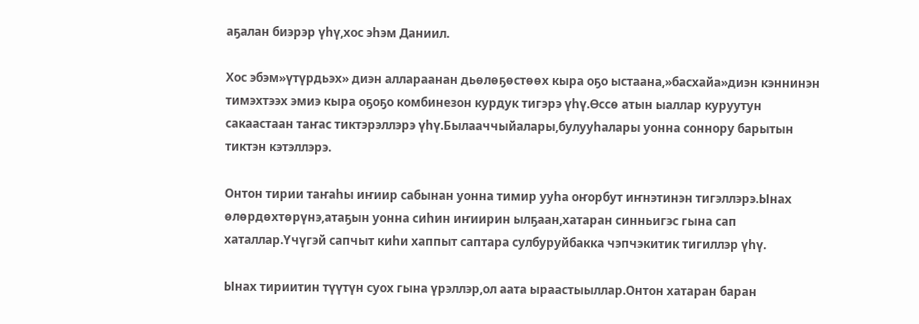аҕалан биэрэр үһү,хос эһэм Даниил.

Хос эбэм»үтүрдьэх» диэн аллараанан дьөлөҕөстөөх кыра оҕо ыстаана,»басхайа»диэн кэннинэн тимэхтээх эмиэ кыра оҕоҕо комбинезон курдук тигэрэ үһү.Өссө атын ыаллар куруутун сакаастаан таҥас тиктэрэллэрэ үһү.Былааччыйалары,булууһалары уонна соннору барытын тиктэн кэтэллэрэ.

Онтон тирии таҥаһы иҥиир сабынан уонна тимир ууһа оҥорбут иҥнэтинэн тигэллэрэ.Ынах өлөрдөхтөрүнэ,атаҕын уонна сиһин иҥиирин ылҕаан,хатаран синньигэс гына сап хаталлар.Үчүгэй сапчыт киһи хаппыт саптара сулбуруйбакка чэпчэкитик тигиллэр үһү.

Ынах тириитин түүтүн суох гына үрэллэр,ол аата ыраастыыллар.Онтон хатаран баран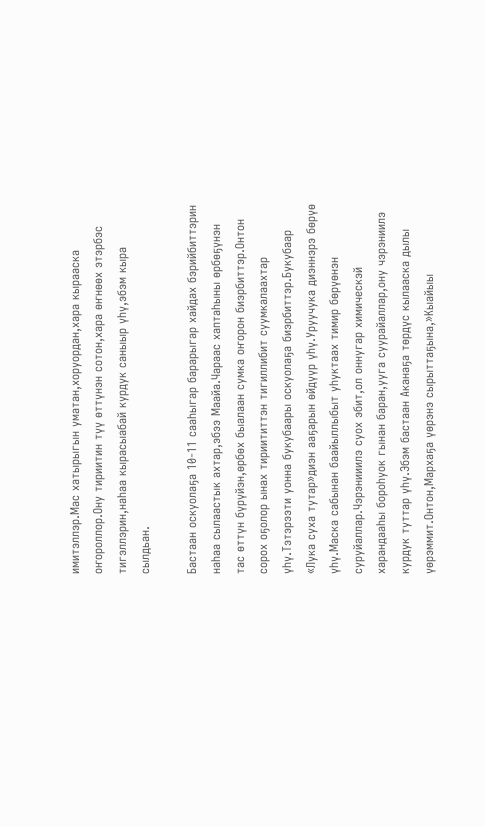имитэллэр.Мас хатырыгын уматан,хоруордан,хара кырааска оҥороллор.Ону тириитин түү өттүнэн сотон,хара өҥнөөх этэрбэс тигэллэрин,наһаа кырасыабай курдук саныыр үһү,эбэм кыра сылдьан.

Бастаан оскуолаҕа 10-11 сааһыгар барарыгар хайдах бэрийбиттэрин наһаа сылаастык ахтар,эбээ Маайа.Чараас хаптаһыны өрбөҕүнэн тас өттүн бүрүйэн,өрбөх быалаан сумка оҥорон биэрбиттэр.Онтон сорох оҕолор ынах тириититтэн тигиллибит суумкалаахтар үһү.Тэтэрээти уонна букубаары оскуолаҕа биэрбиттэр.Букубаар «Лука суха тутар»диэн ааҕарын өйдүүр үһү.Уруучука диэннэрэ бөрүө үһү.Маска сабынан баайыллыбыт уһуктаах тимир бөрүөнэн суруйаллар.Чэрэнииилэ суох эбит,ол оннугар химическэй харандааһы бороһуок гынан баран,ууга суурайаллар,ону чэрэниилэ курдук туттар үһү.Эбэм бастаан Аканаҕа төрдүс кылааска дылы үөрэммит.Онтон,Мархаҕа үөрэнэ сырыттаҕына,»Кыайыы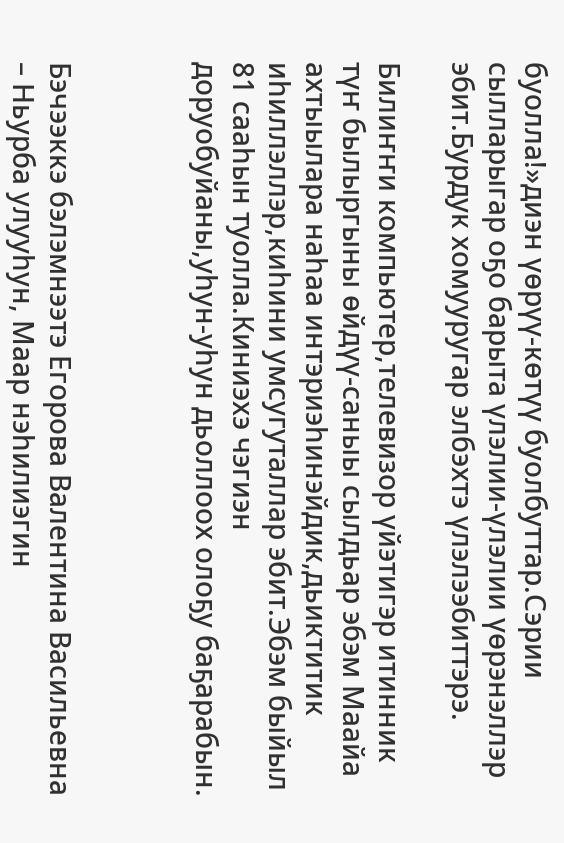буолла!»диэн үөрүү-көтүү буолбуттар.Сэрии сылларыгар оҕо барыта үлэлии-үлэлии үөрэнэллэр эбит.Бурдук хомууругар элбэхтэ үлэлээбиттэрэ.

Билиҥҥи компьютер,телевизор үйэтигэр итинник түҥ былыргыны өйдүү-саныы сылдьар эбэм Маайа ахтыылара наһаа интэриэһинэйдик,дьиктитик иһиллэллэр,киһини умсугуталлар эбит.Эбэм быйыл 81 сааһын туолла.Киниэхэ чэгиэн доруобуйаны,уһун-уһун дьоллоох олоҕу баҕарабын.



Бэчээккэ бэлэмнээтэ Егорова Валентина Васильевна – Ньурба улууһун, Маар нэһилиэгин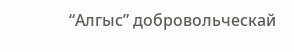“Алгыс” добровольческай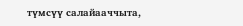түмсүү салайааччыта,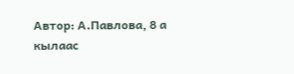Автор: А.Павлова, 8 а кылаас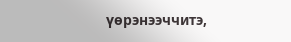үөрэнээччитэ,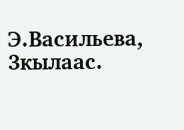Э.Васильева, 3кылаас.